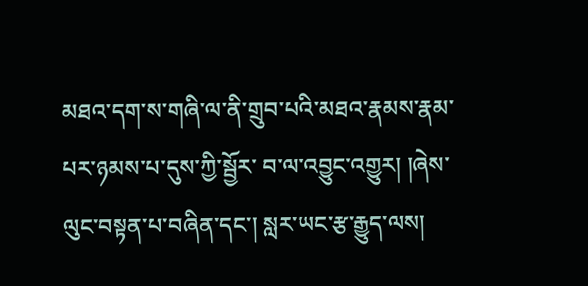མཐའ་དག་ས་གཞི་ལ་ནི་གྲུབ་པའི་མཐའ་རྣམས་རྣམ་པར་ཉམས་པ་དུས་ཀྱི་སྦྱོར་ བ་ལ་འབྱུང་འགྱུར། །ཞེས་ལུང་བསྟན་པ་བཞིན་དང་། སླར་ཡང་རྩ་རྒྱུད་ལས།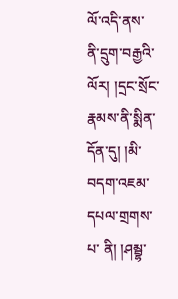ལོ་འདི་ནས་ ནི་དྲུག་བརྒྱའི་ལོར། །དྲང་སྲོང་རྣམས་ནི་སྨིན་དོན་དུ། །མི་བདག་འཇམ་དཔལ་གྲགས་པ་ ནི། །ཤམྦྷ་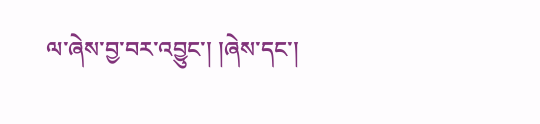ལ་ཞེས་བྱ་བར་འབྱུང་། །ཞེས་དང་།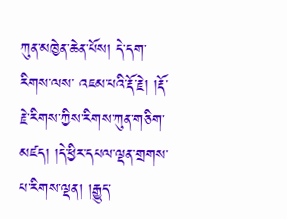ཀུན་མཁྱེན་ཆེན་པོས། དེ་དག་རིགས་ལས་ འཇམ་པའི་རྡོ་རྗེ། །རྡོ་རྗེ་རིགས་ཀྱིས་རིགས་ཀུན་གཅིག་མཛད། །དེ་ཕྱིར་དཔལ་ལྡན་གྲགས་ པ་རིགས་ལྡན། །རྒྱུད་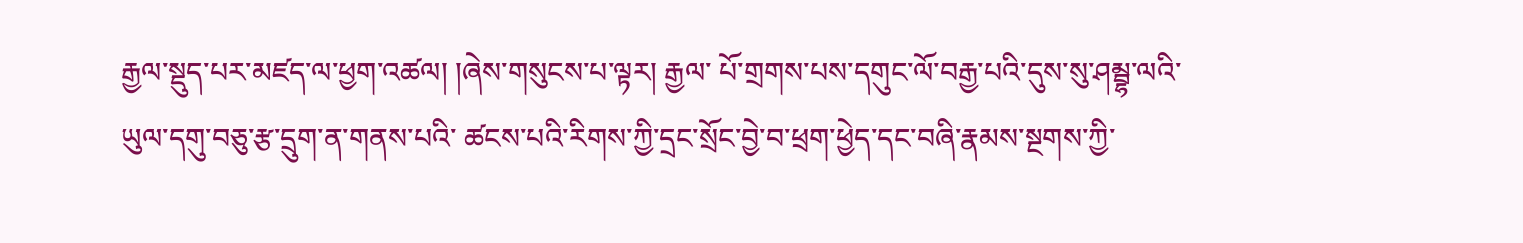རྒྱལ་སྡུད་པར་མཛད་ལ་ཕྱག་འཚལ། །ཞེས་གསུངས་པ་ལྟར། རྒྱལ་ པོ་གྲགས་པས་དགུང་ལོ་བརྒྱ་པའི་དུས་སུ་ཤམྦྷ་ལའི་ཡུལ་དགུ་བཅུ་རྩ་དྲུག་ན་གནས་པའི་ ཚངས་པའི་རིགས་ཀྱི་དྲང་སྲོང་བྱེ་བ་ཕྲག་ཕྱེད་དང་བཞི་རྣམས་སྔགས་ཀྱི་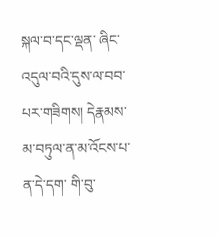སྐལ་བ་དང་ལྡན་ ཞིང་འདུལ་བའི་དུས་ལ་བབ་པར་གཟིགས། དེརྣམས་མ་བཏུལ་ན་མ་འོངས་པ་ན་དེ་དག་ གི་བུ་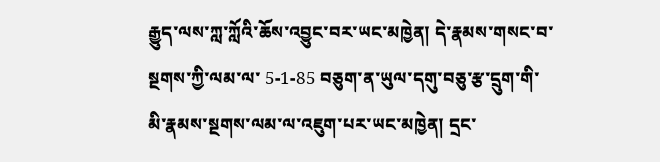རྒྱུད་ལས་ཀླ་ཀློའི་ཆོས་འབྱུང་བར་ཡང་མཁྱེན། དེ་རྣམས་གསང་བ་སྔགས་ཀྱི་ལམ་ལ་ 5-1-85 བཅུག་ན་ཡུལ་དགུ་བཅུ་རྩ་དྲུག་གི་མི་རྣམས་སྔགས་ལམ་ལ་འཇུག་པར་ཡང་མཁྱེན། དྲང་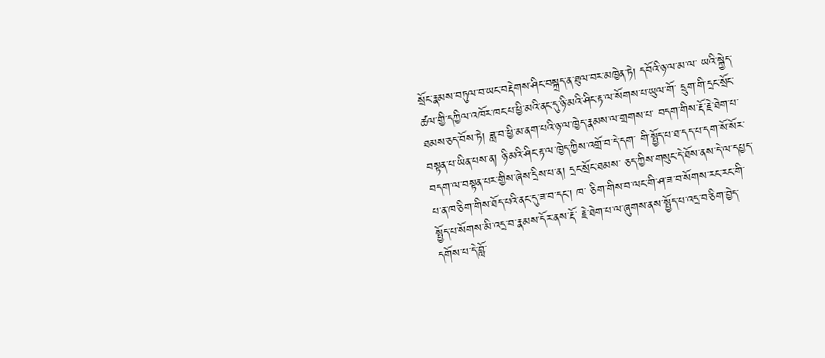སྲོང་རྣམས་བཏུལ་བ་ཡང་བརྡེགས་ཤིང་བསྐྲད་ན་ཐུལ་བར་མཁྱེན་ཏེ། དབོའི་ཉ་ལ་མ་ལ་ ཡའི་སྐྱེད་ཚལ་གྱི་དཀྱིལ་འཁོར་ཁང་པ་ཕྱི་མའི་ནང་དུ་ཉི་མའི་ཤིང་རྟ་ལ་སོགས་པ་ཡུལ་གོ་ དྲུག་གི་དྲང་སྲོང་ཐམས་ཅད་བོས་ཏེ། ཟླ་བ་ཕྱི་མ་ནག་པའི་ཉ་ལ་ཁྱེད་རྣམས་ལ་གྲགས་པ་ བདག་གིས་རྡོ་རྗེ་ཐེག་པ་བསྟན་པ་ཡིན་པས་ན། ཉི་མའི་ཤིང་རྟ་ལ་ཁྱེད་ཀྱིས་འགྲོ་བ་དེ་དག་ གི་སྤྱོད་པ་ཐ་དད་པ་དག་སོ་སོར་བདག་ལ་བསྟན་པར་གྱིས་ཞེས་དྲིས་པ་ན། དྲང་སྲོང་ཐམས་ ཅད་ཀྱིས་གསུང་དེ་ཐོས་ནས་དེ་ལ་དཔྱད་པ་ན་ཁ་ཅིག་གིས་ཐོད་པའི་ནང་དུ་ཟ་བ་དང་། ཁ་ ཅིག་གིས་བ་ལང་གི་ཤ་ཟ་བ་སོགས་རང་རང་གི་སྤྱོད་པ་སོགས་མི་འདྲ་བ་རྣམས་དོར་ནས་རྡོ་ རྗེ་ཐེག་པ་ལ་ཞུགས་ནས་སྤྱོད་པ་འདྲ་བ་ཅིག་བྱེད་དགོས་པ་དེ་བློ་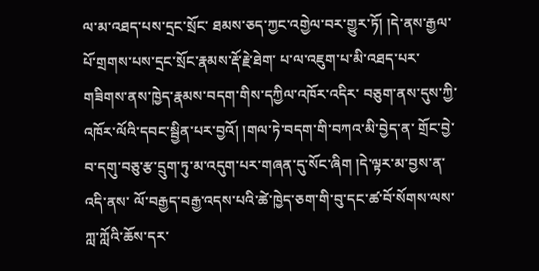ལ་མ་འཐད་པས་དྲང་སྲོང་ ཐམས་ཅད་ཀྱང་འགྱེལ་བར་གྱུར་ཏོ། །དེ་ནས་རྒྱལ་པོ་གྲགས་པས་དྲང་སྲོང་རྣམས་རྡོ་རྗེ་ཐེག་ པ་ལ་འཇུག་པ་མི་འཐད་པར་གཟིགས་ནས་ཁྱེད་རྣམས་བདག་གིས་དཀྱིལ་འཁོར་འདིར་ བཅུག་ནས་དུས་ཀྱི་འཁོར་ལོའི་དབང་སྦྱིན་པར་བྱའོ། །གལ་ཏེ་བདག་གི་བཀའ་མི་བྱེད་ན་ གྲོང་བྱེ་བ་དགུ་བཅུ་རྩ་དྲུག་ཏུ་མ་འདུག་པར་གཞན་དུ་སོང་ཞིག །དེ་ལྟར་མ་བྱས་ན་འདི་ནས་ ལོ་བརྒྱད་བརྒྱ་འདས་པའི་ཚེ་ཁྱེད་ཅག་གི་བུ་དང་ཚ་བོ་སོགས་ལས་ཀླ་ཀློའི་ཆོས་དར་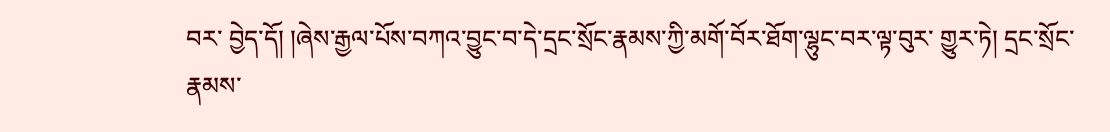བར་ བྱེད་དོ། །ཞེས་རྒྱལ་པོས་བཀའ་བྱུང་བ་དེ་དྲང་སྲོང་རྣམས་ཀྱི་མགོ་བོར་ཐོག་ལྷུང་བར་ལྟ་བུར་ གྱུར་ཏེ། དྲང་སྲོང་རྣམས་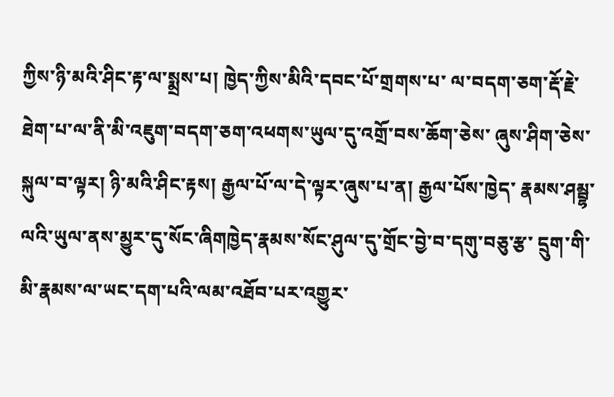ཀྱིས་ཉི་མའི་ཤིང་རྟ་ལ་སྨྲས་པ། ཁྱེད་ཀྱིས་མིའི་དབང་པོ་གྲགས་པ་ ལ་བདག་ཅག་རྡོ་རྗེ་ཐེག་པ་ལ་ནི་མི་འཇུག་བདག་ཅག་འཕགས་ཡུལ་དུ་འགྲོ་བས་ཆོག་ཅེས་ ཞུས་ཤིག་ཅེས་སྐུལ་བ་ལྟར། ཉི་མའི་ཤིང་རྟས། རྒྱལ་པོ་ལ་དེ་ལྟར་ཞུས་པ་ན། རྒྱལ་པོས་ཁྱེད་ རྣམས་ཤམྦྷ་ལའི་ཡུལ་ནས་མྱུར་དུ་སོང་ཞིགཁྱེད་རྣམས་སོང་ཤུལ་དུ་གྲོང་བྱེ་བ་དགུ་བཅུ་རྩ་ དྲུག་གི་མི་རྣམས་ལ་ཡང་དག་པའི་ལམ་འཐོབ་པར་འགྱུར་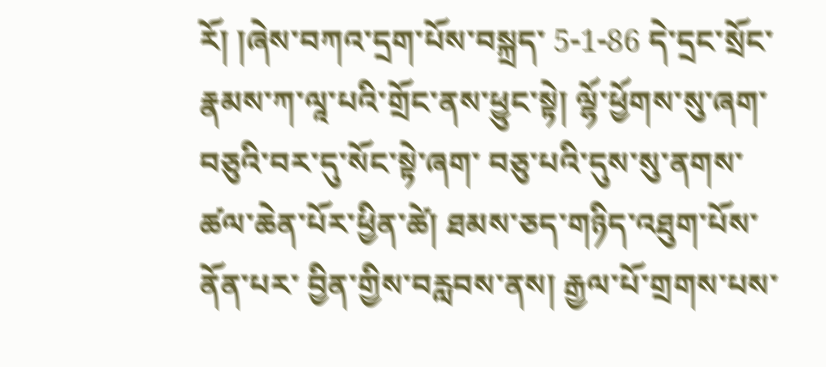རོ། །ཞེས་བཀའ་དྲག་པོས་བསྐྲད་ 5-1-86 དེ་དྲང་སྲོང་རྣམས་ཀ་ལཱ་པའི་གྲོང་ནས་ཕྱུང་སྟེ། ལྷོ་ཕྱོགས་སུ་ཞག་བཅུའི་བར་དུ་སོང་སྟེ་ཞག་ བཅུ་པའི་དུས་སུ་ནགས་ཚལ་ཆེན་པོར་ཕྱིན་ཚེ། ཐམས་ཅད་གཉིད་འཐུག་པོས་ནོན་པར་ བྱིན་གྱིས་བརླབས་ནས། རྒྱལ་པོ་གྲགས་པས་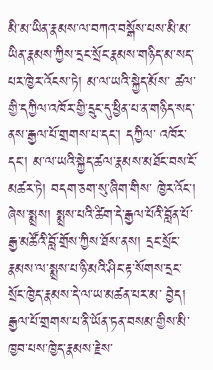མི་མ་ཡིན་རྣམས་ལ་བཀའ་བསྒོས་པས་མི་མ་ ཡིན་རྣམས་ཀྱིས་དྲང་སྲོང་རྣམས་གཉིད་མ་སད་པར་ཁྱེར་འོངས་ཏེ། མ་ལ་ཡའི་སྐྱེད་མོས་ ཚལ་གྱི་དཀྱིལ་འཁོར་གྱི་དྲུང་དུ་ཕྱིན་པ་ན་གཉིད་སད་ནས་རྒྱལ་པོ་གྲགས་པ་དང་། དཀྱིལ་ འཁོར་དང་། མ་ལ་ཡའི་སྐྱེད་ཚལ་རྣམས་མཐོང་བས་ངོ་མཚར་ཏེ། བདག་ཅག་སུ་ཞིག་གིས་ ཁྱེར་འོང་། ཞེས་སྨྲས། སྨྲས་པའི་ཚིག་དེ་རྒྱལ་པོའི་བློན་པོ་རྒྱ་མཚོའི་བློ་གྲོས་ཀྱིས་ཐོས་ནས། དྲང་སྲོང་རྣམས་ལ་སྨྲས་པ་ཉི་མའི་ཤིང་རྟ་སོགས་དྲང་སྲོང་ཁྱེད་རྣམས་དེ་ལ་ཡ་མཚན་པར་མ་ བྱེད། རྒྱལ་པོ་གྲགས་པ་ནི་ཡོན་ཏན་བསམ་གྱིས་མི་ཁྱབ་པས་ཁྱེད་རྣམས་རྗེས་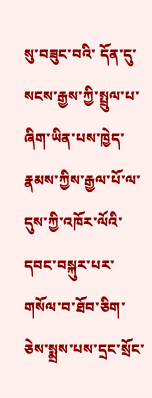སུ་བཟུང་བའི་ དོན་དུ་སངས་རྒྱས་ཀྱི་སྤྲུལ་པ་ཞིག་ཡིན་པས་ཁྱེད་རྣམས་ཀྱིས་རྒྱལ་པོ་ལ་དུས་ཀྱི་འཁོར་ལོའི་ དབང་བསྐུར་པར་གསོལ་བ་ཐོབ་ཅིག་ཅེས་སྨྲས་པས་དྲང་སྲོང་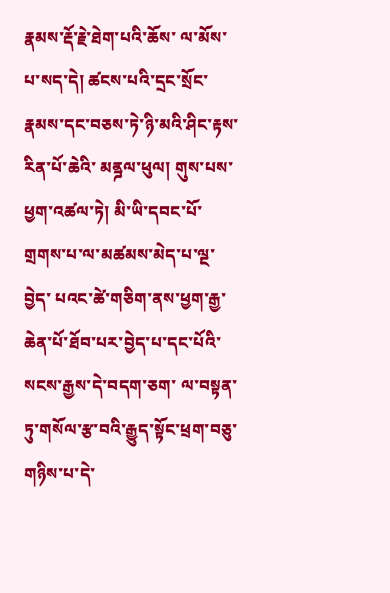རྣམས་རྡོ་རྗེ་ཐེག་པའི་ཆོས་ ལ་མོས་པ་སད་དེ། ཚངས་པའི་དྲང་སྲོང་རྣམས་དང་བཅས་ཏེ་ཉི་མའི་ཤིང་རྟས་རིན་པོ་ཆེའི་ མནྜལ་ཕུལ། གུས་པས་ཕྱག་འཚལ་ཏེ། མི་ཡི་དབང་པོ་གྲགས་པ་ལ་མཚམས་མེད་པ་ལྔ་བྱེད་ པའང་ཚེ་གཅིག་ནས་ཕྱག་རྒྱ་ཆེན་པོ་ཐོབ་པར་བྱེད་པ་དང་པོའི་སངས་རྒྱས་དེ་བདག་ཅག་ ལ་བསྟན་ཏུ་གསོལ་རྩ་བའི་རྒྱུད་སྟོང་ཕྲག་བཅུ་གཉིས་པ་དེ་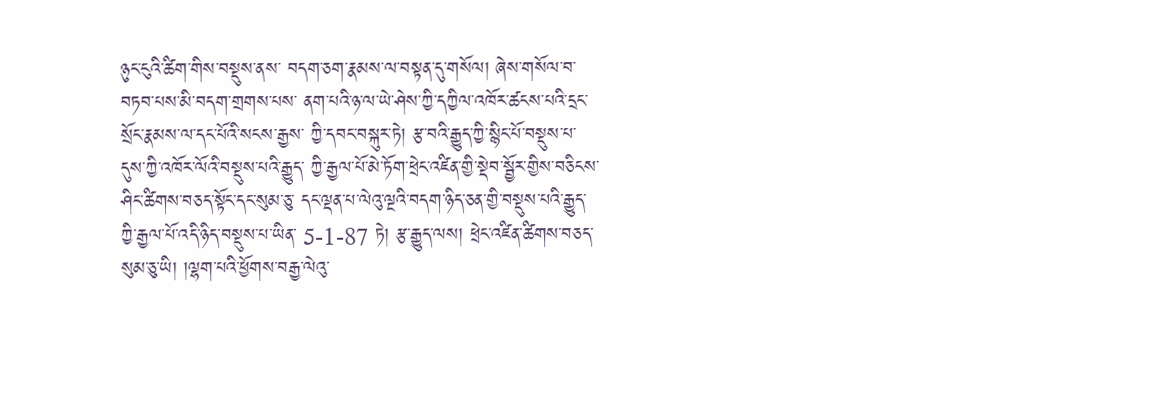ཉུང་ངུའི་ཚིག་གིས་བསྡུས་ནས་ བདག་ཅག་རྣམས་ལ་བསྟན་དུ་གསོལ། ཞེས་གསོལ་བ་བཏབ་པས་མི་བདག་གྲགས་པས་ ནག་པའི་ཉ་ལ་ཡེ་ཤེས་ཀྱི་དཀྱིལ་འཁོར་ཚངས་པའི་དྲང་སྲོང་རྣམས་ལ་དང་པོའི་སངས་རྒྱས་ ཀྱི་དབང་བསྐུར་ཏེ། རྩ་བའི་རྒྱུད་ཀྱི་སྙིང་པོ་བསྡུས་པ་དུས་ཀྱི་འཁོར་ལོའི་བསྡུས་པའི་རྒྱུད་ ཀྱི་རྒྱལ་པོ་མེ་ཏོག་ཕྲེང་འཛིན་གྱི་སྡེབ་སྦྱོར་གྱིས་བཅིངས་ཤིང་ཚིགས་བཅད་སྟོང་དང་སུམ་ཅུ་ དང་ལྡན་པ་ལེའུ་ལྔའི་བདག་ཉིད་ཅན་གྱི་བསྡུས་པའི་རྒྱུད་ཀྱི་རྒྱལ་པོ་འདི་ཉིད་བསྡུས་པ་ཡིན་ 5-1-87 ཏེ། རྩ་རྒྱུད་ལས། ཕྲེང་འཛིན་ཚིགས་བཅད་སུམ་ཅུ་ཡི། །ལྷག་པའི་ཕྱོགས་བརྒྱ་ལེའུ་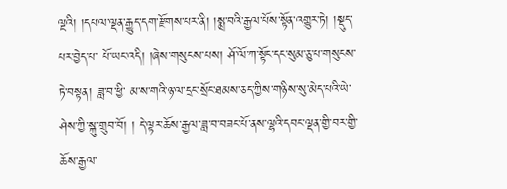ལྔའི། །དཔལ་ལྡན་རྒྱུད་དག་རྫོགས་པར་ནི། །སྨྲ་བའི་རྒྱལ་པོས་སྟོན་འགྱུར་ཏེ། །སྡུད་པར་བྱེད་པ་ པོ་ཡང་འདི། །ཞེས་གསུངས་པས། ཤོ་ལོ་ཀ་སྟོང་དང་སུམ་ཅུ་པ་གསུངས་ཏེ་བསྟན། ཟླ་བ་ཕྱི་ མ་ས་གའི་ཉ་ལ་དྲང་སྲོང་ཐམས་ཅད་ཀྱིས་གཉིས་སུ་མེད་པའི་ཡེ་ཤེས་ཀྱི་སྐུ་གྲུབ་བོ། ། དེ་ལྟར་ཆོས་རྒྱལ་ཟླ་བ་བཟང་པོ་ནས་ལྷའི་དབང་ལྡན་གྱི་བར་གྱི་ཆོས་རྒྱལ་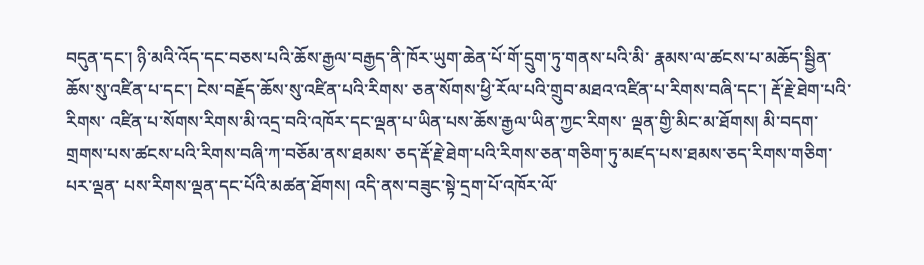བདུན་དང་། ཉི་མའི་འོད་དང་བཅས་པའི་ཆོས་རྒྱལ་བརྒྱད་ནི་ཁོར་ཡུག་ཆེན་པོ་གོ་དྲུག་ཏུ་གནས་པའི་མི་ རྣམས་ལ་ཚངས་པ་མཆོད་སྦྱིན་ཆོས་སུ་འཛིན་པ་དང་། ངེས་བརྗོད་ཆོས་སུ་འཛིན་པའི་རིགས་ ཅན་སོགས་ཕྱི་རོལ་པའི་གྲུབ་མཐའ་འཛིན་པ་རིགས་བཞི་དང་། རྡོ་རྗེ་ཐེག་པའི་རིགས་ འཛིན་པ་སོགས་རིགས་མི་འདྲ་བའི་འཁོར་དང་ལྡན་པ་ཡིན་པས་ཆོས་རྒྱལ་ཡིན་ཀྱང་རིགས་ ལྡན་གྱི་མིང་མ་ཐོགས། མི་བདག་གྲགས་པས་ཚངས་པའི་རིགས་བཞི་ཀ་བཅོམ་ནས་ཐམས་ ཅད་རྡོ་རྗེ་ཐེག་པའི་རིགས་ཅན་གཅིག་ཏུ་མཛད་པས་ཐམས་ཅད་རིགས་གཅིག་པར་ལྡན་ པས་རིགས་ལྡན་དང་པོའི་མཚན་ཐོགས། འདི་ནས་བཟུང་སྟེ་དྲག་པོ་འཁོར་ལོ་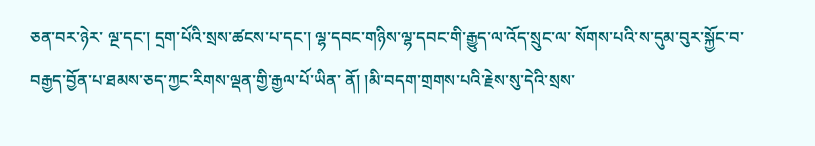ཅན་བར་ཉེར་ ལྔ་དང་། དྲག་པོའི་སྲས་ཚངས་པ་དང་། ལྷ་དབང་གཉིས་ལྷ་དབང་གི་རྒྱུད་ལ་འོད་སྲུང་ལ་ སོགས་པའི་ས་དུམ་བུར་སྐྱོང་བ་བརྒྱད་བྱོན་པ་ཐམས་ཅད་ཀྱང་རིགས་ལྡན་གྱི་རྒྱལ་པོ་ཡིན་ ནོ། །མི་བདག་གྲགས་པའི་རྗེས་སུ་དེའི་སྲས་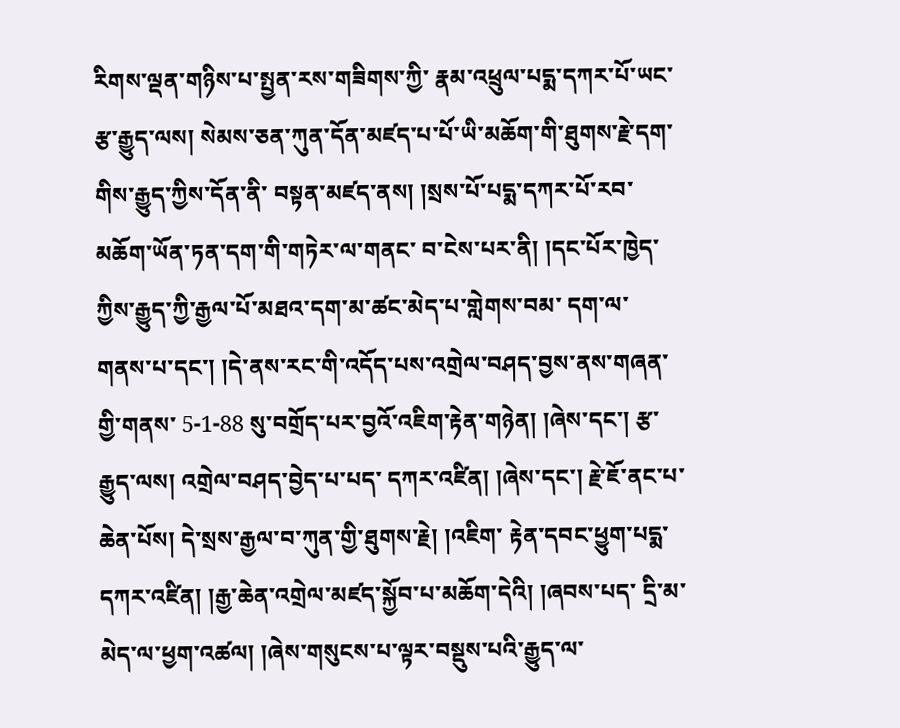རིགས་ལྡན་གཉིས་པ་སྤྱན་རས་གཟིགས་ཀྱི་ རྣམ་འཕྲུལ་པདྨ་དཀར་པོ་ཡང་རྩ་རྒྱུད་ལས། སེམས་ཅན་ཀུན་དོན་མཛད་པ་པོ་ཡི་མཆོག་གི་ཐུགས་རྗེ་དག་གིས་རྒྱུད་ཀྱིས་དོན་ནི་ བསྟན་མཛད་ནས། །སྲས་པོ་པདྨ་དཀར་པོ་རབ་མཆོག་ཡོན་ཏན་དག་གི་གཏེར་ལ་གནང་ བ་ངེས་པར་ནི། །དང་པོར་ཁྱེད་ཀྱིས་རྒྱུད་ཀྱི་རྒྱལ་པོ་མཐའ་དག་མ་ཚང་མེད་པ་གླེགས་བམ་ དག་ལ་གནས་པ་དང་། །དེ་ནས་རང་གི་འདོད་པས་འགྲེལ་བཤད་བྱས་ནས་གཞན་གྱི་གནས་ 5-1-88 སུ་བགྲོད་པར་བྱའོ་འཇིག་རྟེན་གཉེན། །ཞེས་དང་། རྩ་རྒྱུད་ལས། འགྲེལ་བཤད་བྱེད་པ་པད་ དཀར་འཛིན། །ཞེས་དང་། རྗེ་ཇོ་ནང་པ་ཆེན་པོས། དེ་སྲས་རྒྱལ་བ་ཀུན་གྱི་ཐུགས་རྗེ། །འཇིག་ རྟེན་དབང་ཕྱུག་པདྨ་དཀར་འཛིན། །རྒྱ་ཆེན་འགྲེལ་མཛད་སྐྱོབ་པ་མཆོག་དེའི། །ཞབས་པད་ དྲི་མ་མེད་ལ་ཕྱག་འཚལ། །ཞེས་གསུངས་པ་ལྟར་བསྡུས་པའི་རྒྱུད་ལ་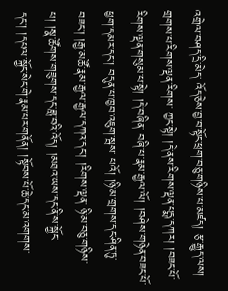འགྲེལ་བཤད་དྲི་མེད་ འོད་ཅེས་བྱ་བ་སྟོང་ཕྲག་བཅུ་གཉིས་པ་མཛད། རྩ་རྒྱུད་ལས། གྲགས་པ་རིགས་ལྡན་རིགས་ ཀྱང་སྟེ། །དེ་ནས་རིགས་ལྡན་པདྨ་དཀར། །བཟང་པོ་རིགས་ལྡན་གསུམ་པ་སྟེ། །དེ་བཞིན་ བཞི་པ་རྣམ་རྒྱལ་ལོ། །བཤེས་གཉེན་བཟང་པོ་ཕྱག་དམར་དང་། བདུན་པ་ཁྱབ་འཇུག་སྦས་ པའོ། །ཉི་མ་གྲགས་དང་ཤིན་ཏུ་བཟང་། །རྒྱ་མཚོ་རྣམ་རྒྱལ་རྒྱལ་དཀའ་དང་། །རིགས་ལྡན་ ཉི་མ་བཅུ་གཉིས་པ། །སྣ་ཚོགས་གཟུགས་དང་ཟླ་བའི་འོད། །མཐའ་ཡས་དང་ནི་ས་སྐྱོང་ དང་། །དཔལ་སྐྱོང་སེང་གེ་རྣམ་པར་གནོན། །སྟོབས་པོ་ཆེ་དང་མ་འགགས་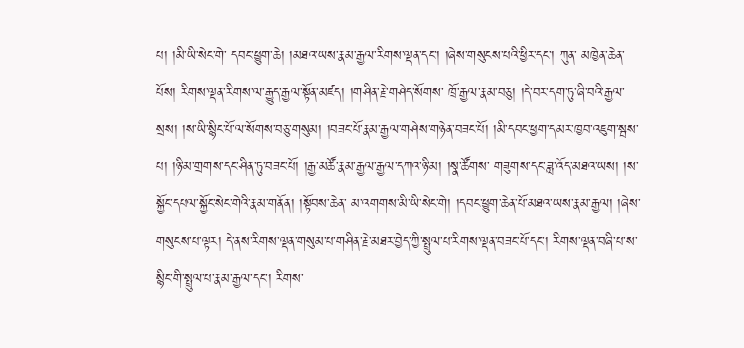པ། །མི་ཡི་སེང་གེ་ དབང་ཕྱུག་ཆེ། །མཐའ་ཡས་རྣམ་རྒྱལ་རིགས་ལྡན་དང་། །ཞེས་གསུངས་པའི་ཕྱིར་དང་། ཀུན་ མཁྱེན་ཆེན་པོས། རིགས་ལྡན་རིགས་ལ་རྒྱུད་རྒྱལ་སྟོན་མཛད། །གཤིན་རྗེ་གཤེད་སོགས་ ཁྲོ་རྒྱལ་རྣམ་བཅུ། །དེ་བར་དག་ཏུ་ཞི་བའི་རྒྱལ་སྲས། །ས་ཡི་སྙིང་པོ་ལ་སོགས་བཅུ་གསུམ། །བཟང་པོ་རྣམ་རྒྱལ་གཤེས་གཉེན་བཟང་པོ། །མི་དབང་ཕྱག་དམར་ཁྱབ་འཇུག་སྦས་ པ། །ཉི་མ་གྲགས་དང་ཤིན་ཏུ་བཟང་པོ། །རྒྱ་མཚོ་རྣམ་རྒྱལ་རྒྱལ་དཀའ་ཉི་མ། །སྣ་ཚོགས་ གཟུགས་དང་ཟླ་འོད་མཐའ་ཡས། །ས་སྐྱོང་དཔལ་སྐྱོང་སེང་གེའི་རྣམ་གནོན། །སྟོབས་ཆེན་ མ་འགགས་མི་ཡི་སེང་གེ། །དབང་ཕྱུག་ཆེན་པོ་མཐའ་ཡས་རྣམ་རྒྱལ། །ཞེས་གསུངས་པ་ལྟར། དེ་ནས་རིགས་ལྡན་གསུམ་པ་གཤིན་རྗེ་མཐར་བྱེད་ཀྱི་སྤྲུལ་པ་རིགས་ལྡན་བཟང་པོ་དང་། རིགས་ལྡན་བཞི་པ་ས་སྙིང་གི་སྤྲུལ་པ་རྣམ་རྒྱལ་དང་། རིགས་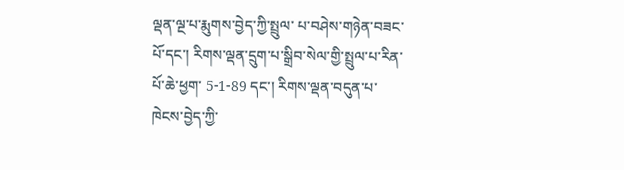ལྡན་ལྔ་པ་རྨུགས་བྱེད་ཀྱི་སྤྲུལ་ པ་བཤེས་གཉེན་བཟང་པོ་དང་། རིགས་ལྡན་དྲུག་པ་སྒྲིབ་སེལ་གྱི་སྤྲུལ་པ་རིན་པོ་ཆེ་ཕྱག་ 5-1-89 དང་། རིགས་ལྡན་བདུན་པ་ཁེངས་བྱེད་ཀྱི་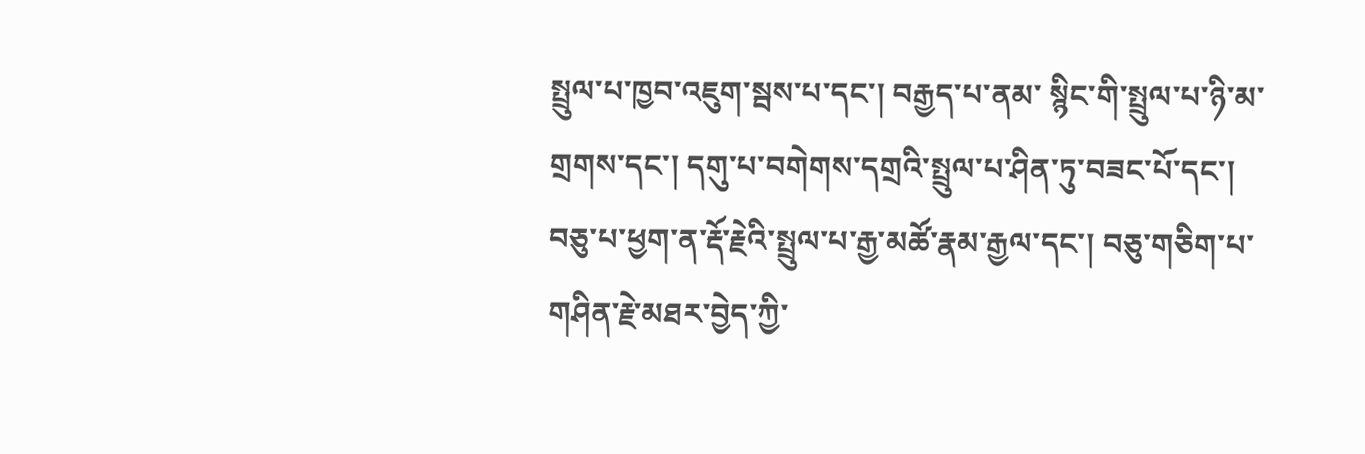སྤྲུལ་པ་ཁྱབ་འཇུག་སྦས་པ་དང་། བརྒྱད་པ་ནམ་ སྙིང་གི་སྤྲུལ་པ་ཉི་མ་གྲགས་དང་། དགུ་པ་བགེགས་དགྲའི་སྤྲུལ་པ་ཤིན་ཏུ་བཟང་པོ་དང་། བཅུ་པ་ཕྱག་ན་རྡོ་རྗེའི་སྤྲུལ་པ་རྒྱ་མཚོ་རྣམ་རྒྱལ་དང་། བཅུ་གཅིག་པ་གཤིན་རྗེ་མཐར་བྱེད་ཀྱི་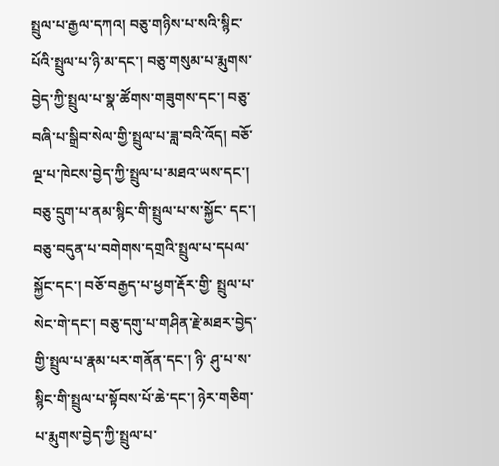སྤྲུལ་པ་རྒྱལ་དཀའ། བཅུ་གཉིས་པ་སའི་སྙིང་པོའི་སྤྲུལ་པ་ཉི་མ་དང་། བཅུ་གསུམ་པ་རྨུགས་ བྱེད་ཀྱི་སྤྲུལ་པ་སྣ་ཚོགས་གཟུགས་དང་། བཅུ་བཞི་པ་སྒྲིབ་སེལ་གྱི་སྤྲུལ་པ་ཟླ་བའི་འོད། བཅོ་ལྔ་པ་ཁེངས་བྱེད་ཀྱི་སྤྲུལ་པ་མཐའ་ཡས་དང་། བཅུ་དྲུག་པ་ནམ་སྙིང་གི་སྤྲུལ་པ་ས་སྐྱོང་ དང་། བཅུ་བདུན་པ་བགེགས་དགྲའི་སྤྲུལ་པ་དཔལ་སྐྱོང་དང་། བཅོ་བརྒྱད་པ་ཕྱག་རྡོར་གྱི་ སྤྲུལ་པ་སེང་གེ་དང་། བཅུ་དགུ་པ་གཤིན་རྗེ་མཐར་བྱེད་གྱི་སྤྲུལ་པ་རྣམ་པར་གནོན་དང་། ཉི་ ཤུ་པ་ས་སྙིང་གི་སྤྲུལ་པ་སྟོབས་པོ་ཆེ་དང་། ཉེར་གཅིག་པ་རྨུགས་བྱེད་ཀྱི་སྤྲུལ་པ་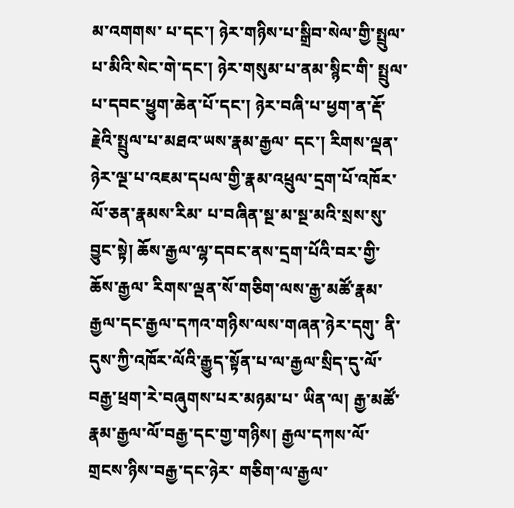མ་འགགས་ པ་དང་། ཉེར་གཉིས་པ་སྒྲིབ་སེལ་གྱི་སྤྲུལ་པ་མིའི་སེང་གེ་དང་། ཉེར་གསུམ་པ་ནམ་སྙིང་གི་ སྤྲུལ་པ་དབང་ཕྱུག་ཆེན་པོ་དང་། ཉེར་བཞི་པ་ཕྱག་ན་རྡོ་རྗེའི་སྤྲུལ་པ་མཐའ་ཡས་རྣམ་རྒྱལ་ དང་། རིགས་ལྡན་ཉེར་ལྔ་པ་འཇམ་དཔལ་གྱི་རྣམ་འཕྲུལ་དྲག་པོ་འཁོར་ལོ་ཅན་རྣམས་རིམ་ པ་བཞིན་སྔ་མ་སྔ་མའི་སྲས་སུ་བྱུང་སྟེ། ཆོས་རྒྱལ་ལྷ་དབང་ནས་དྲག་པོའི་བར་གྱི་ཆོས་རྒྱལ་ རིགས་ལྡན་སོ་གཅིག་ལས་རྒྱ་མཚོ་རྣམ་རྒྱལ་དང་རྒྱལ་དཀའ་གཉིས་ལས་གཞན་ཉེར་དགུ་ ནི་དུས་ཀྱི་འཁོར་ལོའི་རྒྱུད་སྟོན་པ་ལ་རྒྱལ་སྲིད་དུ་ལོ་བརྒྱ་ཕྲག་རེ་བཞུགས་པར་མཉམ་པ་ ཡིན་ལ། རྒྱ་མཚོ་རྣམ་རྒྱལ་ལོ་བརྒྱ་དང་གྱ་གཉིས། རྒྱལ་དཀས་ལོ་གྲངས་ཉིས་བརྒྱ་དང་ཉེར་ གཅིག་ལ་རྒྱལ་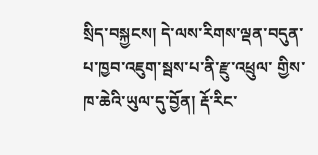སྲིད་བསྐྱངས། དེ་ལས་རིགས་ལྡན་བདུན་པ་ཁྱབ་འཇུག་སྦས་པ་ནི་རྫུ་འཕྲུལ་ གྱིས་ཁ་ཆེའི་ཡུལ་དུ་བྱོན། རྡོ་རིང་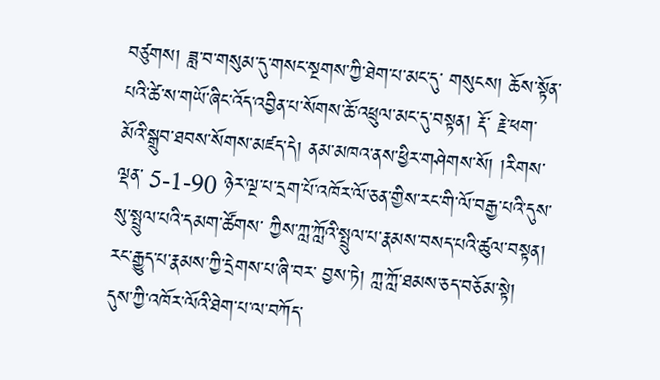བཙུགས། ཟླ་བ་གསུམ་དུ་གསང་སྔགས་ཀྱི་ཐེག་པ་མང་དུ་ གསུངས། ཆོས་སྟོན་པའི་ཚེ་ས་གཡོ་ཞིང་འོད་འབྱིན་པ་སོགས་ཆོ་འཕྲུལ་མང་དུ་བསྟན། རྡོ་ རྗེ་ཕག་མོའི་སྒྲུབ་ཐབས་སོགས་མཛད་དེ། ནམ་མཁའ་ནས་ཕྱིར་གཤེགས་སོ། །རིགས་ལྡན་ 5-1-90 ཉེར་ལྔ་པ་དྲག་པོ་འཁོར་ལོ་ཅན་གྱིས་རང་གི་ལོ་བརྒྱ་པའི་དུས་སུ་སྤྲུལ་པའི་དམག་ཚོགས་ ཀྱིས་ཀླ་ཀློའི་སྤྲུལ་པ་རྣམས་བསད་པའི་ཚུལ་བསྟན། རང་རྒྱུད་པ་རྣམས་ཀྱི་དྲེགས་པ་ཞི་བར་ བྱས་ཏེ། ཀླ་ཀློ་ཐམས་ཅད་བཅོམ་སྟེ། དུས་ཀྱི་འཁོར་ལོའི་ཐེག་པ་ལ་བཀོད་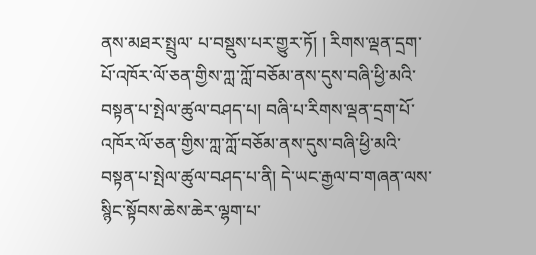ནས་མཐར་སྤྲུལ་ པ་བསྡུས་པར་གྱུར་ཏོ། ། རིགས་ལྡན་དྲག་པོ་འཁོར་ལོ་ཅན་གྱིས་ཀླ་ཀློ་བཅོམ་ནས་དུས་བཞི་ཕྱི་མའི་བསྟན་པ་སྤེལ་ཚུལ་བཤད་པ། བཞི་པ་རིགས་ལྡན་དྲག་པོ་འཁོར་ལོ་ཅན་གྱིས་ཀླ་ཀློ་བཅོམ་ནས་དུས་བཞི་ཕྱི་མའི་ བསྟན་པ་སྤེལ་ཚུལ་བཤད་པ་ནི། དེ་ཡང་རྒྱལ་བ་གཞན་ལས་སྙིང་སྟོབས་ཆེས་ཆེར་ལྷག་པ་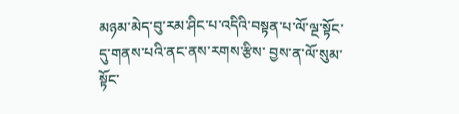མཉམ་མེད་བུ་རམ་ཤིང་པ་འདིའི་བསྟན་པ་ལོ་ལྔ་སྟོང་དུ་གནས་པའི་ནང་ནས་རགས་རྩིས་ བྱས་ན་ལོ་སུམ་སྟོང་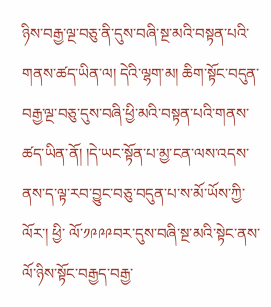ཉིས་བརྒྱ་ལྔ་བཅུ་ནི་དུས་བཞི་སྔ་མའི་བསྟན་པའི་གནས་ཚད་ཡིན་ལ། དེའི་ལྷག་མ། ཆིག་སྟོང་བདུན་བརྒྱ་ལྔ་བཅུ་དུས་བཞི་ཕྱི་མའི་བསྟན་པའི་གནས་ཚད་ཡིན་ནོ། །དེ་ཡང་སྟོན་པ་མྱ་ངན་ལས་འདས་ནས་ད་ལྟ་རབ་བྱུང་བཅུ་བདུན་པ་ས་མོ་ཡོས་ཀྱི་ལོར་། ཕྱི་ ལོ་༡༩༩༩བར་དུས་བཞི་སྔ་མའི་སྟེང་ནས་ལོ་ཉིས་སྟོང་བརྒྱད་བརྒྱ་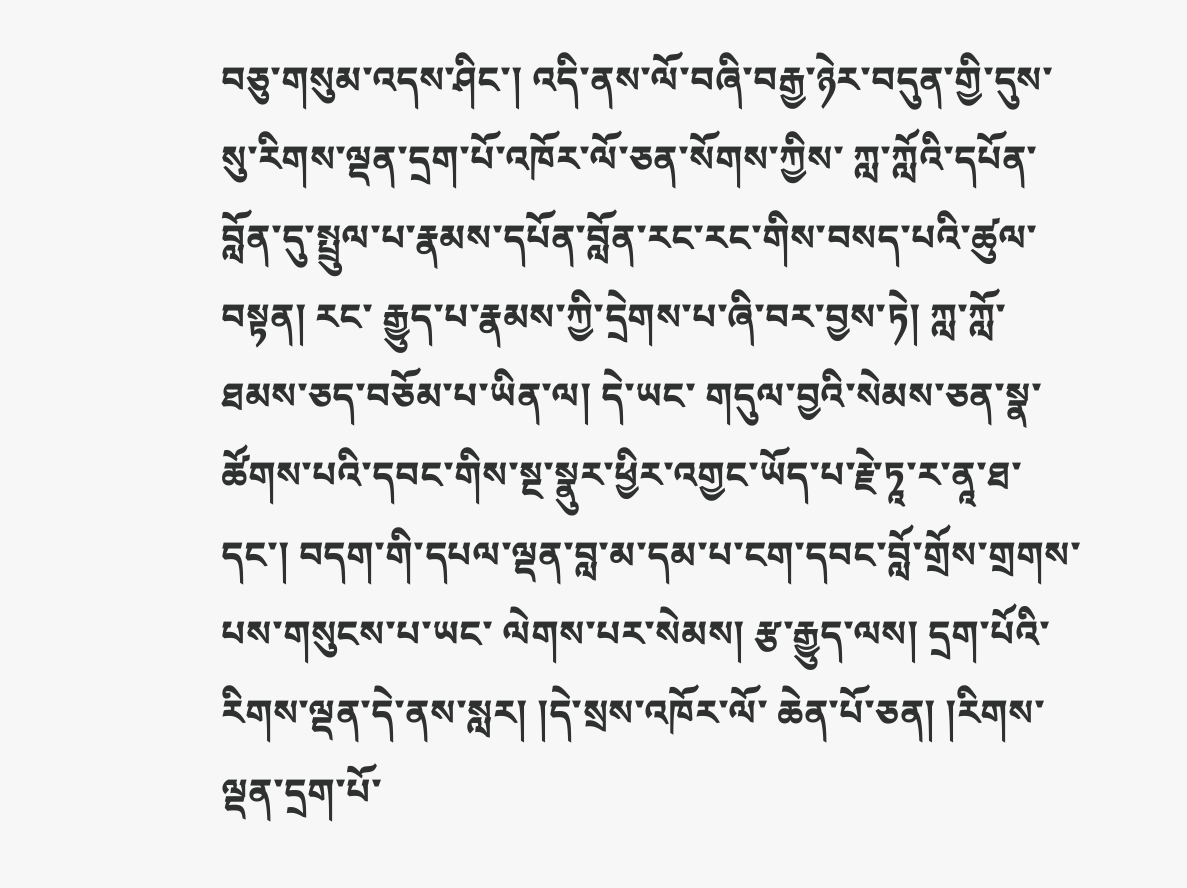བཅུ་གསུམ་འདས་ཤིང་། འདི་ནས་ལོ་བཞི་བརྒྱ་ཉེར་བདུན་གྱི་དུས་སུ་རིགས་ལྡན་དྲག་པོ་འཁོར་ལོ་ཅན་སོགས་ཀྱིས་ ཀླ་ཀློའི་དཔོན་བློན་དུ་སྤྲུལ་པ་རྣམས་དཔོན་བློན་རང་རང་གིས་བསད་པའི་ཚུལ་བསྟན། རང་ རྒྱུད་པ་རྣམས་ཀྱི་དྲེགས་པ་ཞི་བར་བྱས་ཏེ། ཀླ་ཀློ་ཐམས་ཅད་བཅོམ་པ་ཡིན་ལ། དེ་ཡང་ གདུལ་བྱའི་སེམས་ཅན་སྣ་ཚོགས་པའི་དབང་གིས་སྔ་སྣུར་ཕྱིར་འགྱང་ཡོད་པ་རྗེ་ཏཱ་ར་ནཱ་ཐ་ དང་། བདག་གི་དཔལ་ལྡན་བླ་མ་དམ་པ་ངག་དབང་བློ་གྲོས་གྲགས་པས་གསུངས་པ་ཡང་ ལེགས་པར་སེམས། རྩ་རྒྱུད་ལས། དྲག་པོའི་རིགས་ལྡན་དེ་ནས་སླར། །དེ་སྲས་འཁོར་ལོ་ ཆེན་པོ་ཅན། །རིགས་ལྡན་དྲག་པོ་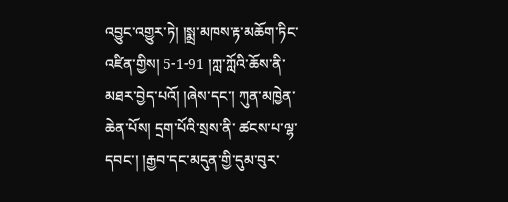འབྱུང་འགྱུར་ཏེ། །སྨྲ་མཁས་རྟ་མཆོག་ཏིང་འཛིན་གྱིས། 5-1-91 །ཀླ་ཀློའི་ཆོས་ནི་མཐར་བྱེད་པའོ། །ཞེས་དང་། ཀུན་མཁྱེན་ཆེན་པོས། དྲག་པོའི་སྲས་ནི་ ཚངས་པ་ལྷ་དབང་། །རྒྱབ་དང་མདུན་གྱི་དུམ་བུར་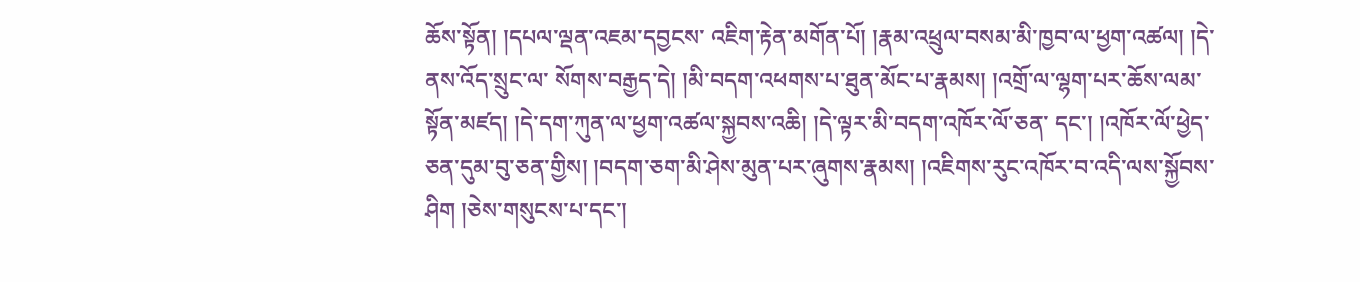ཆོས་སྟོན། །དཔལ་ལྡན་འཇམ་དབྱངས་ འཇིག་རྟེན་མགོན་པོ། །རྣམ་འཕྲུལ་བསམ་མི་ཁྱབ་ལ་ཕྱག་འཚལ། །དེ་ནས་འོད་སྲུང་ལ་ སོགས་བརྒྱད་དེ། །མི་བདག་འཕགས་པ་ཐུན་མོང་པ་རྣམས། །འགྲོ་ལ་ལྷག་པར་ཆོས་ལམ་ སྟོན་མཛད། །དེ་དག་ཀུན་ལ་ཕྱག་འཚལ་སྐྱབས་འཆི། །དེ་ལྟར་མི་བདག་འཁོར་ལོ་ཅན་ དང་། །འཁོར་ལོ་ཕྱེད་ཅན་དུམ་བུ་ཅན་གྱིས། །བདག་ཅག་མི་ཤེས་མུན་པར་ཞུགས་རྣམས། །འཇིགས་རུང་འཁོར་བ་འདི་ལས་སྐྱོབས་ཤིག །ཅེས་གསུངས་པ་དང་།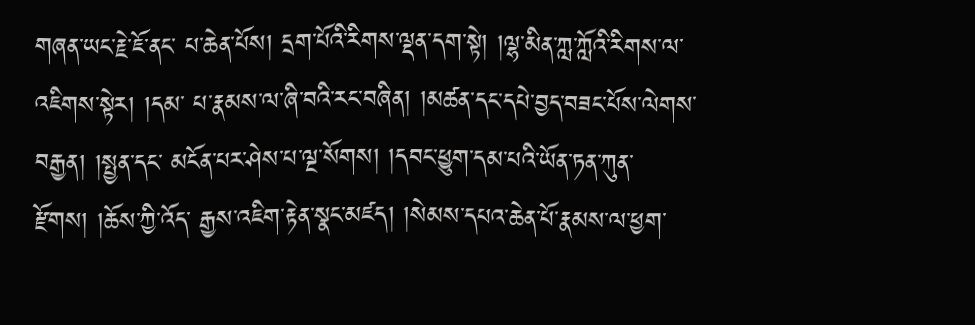གཞན་ཡང་རྗེ་ཇོ་ནང་ པ་ཆེན་པོས། དྲག་པོའི་རིགས་ལྡན་དག་སྟེ། །ལྷ་མིན་ཀླ་ཀློའི་རིགས་ལ་འཇིགས་སྟེར། །དམ་ པ་རྣམས་ལ་ཞི་བའི་རང་བཞིན། །མཚན་དང་དཔེ་བྱད་བཟང་པོས་ལེགས་བརྒྱན། །སྤྱན་དང་ མངོན་པར་ཤེས་པ་ལྔ་སོགས། །དབང་ཕྱུག་དམ་པའི་ཡོན་ཏན་ཀུན་རྫོགས། །ཆོས་ཀྱི་འོད་ རྒྱས་འཇིག་རྟེན་སྣང་མཛད། །སེམས་དཔའ་ཆེན་པོ་རྣམས་ལ་ཕྱག་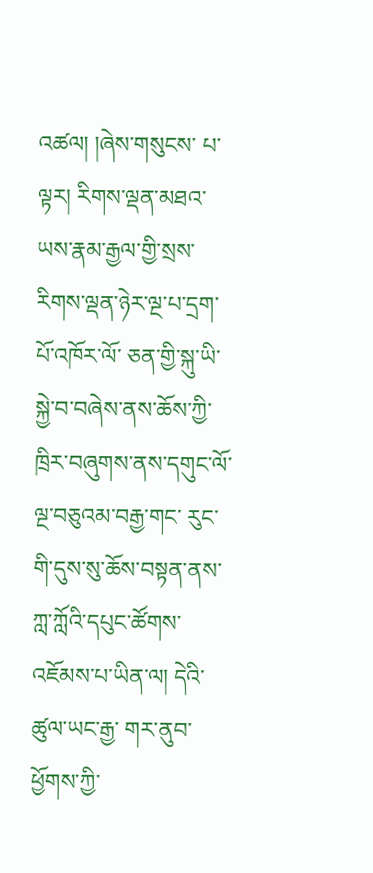འཚལ། །ཞེས་གསུངས་ པ་ལྟར། རིགས་ལྡན་མཐའ་ཡས་རྣམ་རྒྱལ་གྱི་སྲས་རིགས་ལྡན་ཉེར་ལྔ་པ་དྲག་པོ་འཁོར་ལོ་ ཅན་གྱི་སྐུ་ཡི་སྐྱེ་བ་བཞེས་ནས་ཆོས་ཀྱི་ཁྲིར་བཞུགས་ནས་དགུང་ལོ་ལྔ་བཅུའམ་བརྒྱ་གང་ རུང་གི་དུས་སུ་ཆོས་བསྟན་ནས་ཀླ་ཀློའི་དཔུང་ཚོགས་འཇོམས་པ་ཡིན་ལ། དེའི་ཚུལ་ཡང་རྒྱ་ གར་ནུབ་ཕྱོགས་ཀྱི་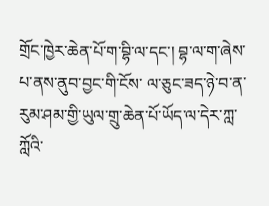གྲོང་ཁྱེར་ཆེན་པོ་ག་བྷི་ལ་དང་། བྷ་ལ་ག་ཞེས་པ་ནས་ནུབ་བྱང་གི་ངོས་ ལ་ཅུང་ཟད་ཉེ་བ་ན་རུམ་ཤམ་གྱི་ཡུལ་གྲུ་ཆེན་པོ་ཡོད་ལ་དེར་ཀླ་ཀློའི་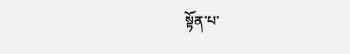སྟོན་པ་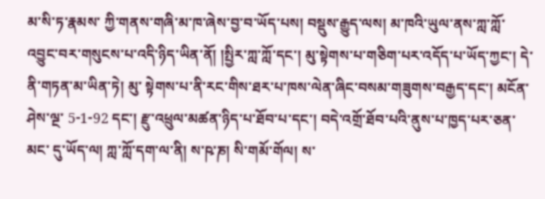མ་སི་ཏ་རྣམས་ ཀྱི་གནས་གཞི་མ་ཁ་ཞེས་བྱ་བ་ཡོད་པས། བསྡུས་རྒྱུད་ལས། མ་ཁའི་ཡུལ་ནས་ཀླ་ཀློ་འབྱུང་བར་གསུངས་པ་འདི་ཉིད་ཡིན་ནོ། །སྤྱིར་ཀླ་ཀློ་དང་། མུ་སྟེགས་པ་གཅིག་པར་འདོད་པ་ཡོད་ཀྱང་། དེ་ནི་གཏན་མ་ཡིན་ཏེ། མུ་ སྟེགས་པ་ནི་རང་གིས་ཐར་པ་ཁས་ལེན་ཞིང་བསམ་གཟུགས་བརྒྱད་དང་། མངོན་ཤེས་ལྔ་ 5-1-92 དང་། རྫུ་འཕྲུལ་མཚན་ཉིད་པ་ཐོབ་པ་དང་། བདེ་འགྲོ་ཐོབ་པའི་ནུས་པ་ཁྱད་པར་ཅན་མང་ དུ་ཡོད་ལ། ཀླ་ཀློ་དག་ལ་ནི། ས་ཥ་ཎ། སི་གམོ་གོལ། ས་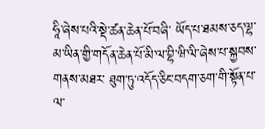ཧཱི་ཞེས་པའི་སྡེ་ཚན་ཆེན་པོ་བཞི་ ཡོད་པ་ཐམས་ཅད་ལྷ་མ་ཡིན་གྱི་གདོན་ཆེན་པོ་མི་ལ་བྷི་ཝི་ལི་ཞེས་པ་སྐྱབས་གནས་མཐར་ ཐུག་ཏུ་འདོད་ཅིང་བདག་ཅག་གི་སྟོན་པ་ལ་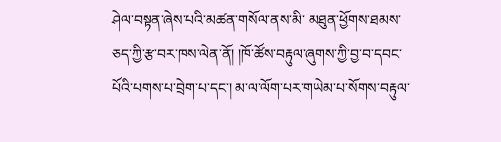ཤེལ་བསྟན་ཞེས་པའི་མཚན་གསོལ་ནས་མི་ མཐུན་ཕྱོགས་ཐམས་ཅད་ཀྱི་རྩ་བར་ཁས་ལེན་ནོ། །ཁོ་ཚོས་བརྟུལ་ཞུགས་ཀྱི་བྱ་བ་དབང་ པོའི་པགས་པ་བྲེག་པ་དང་། མ་ལ་ལོག་པར་གཡེམ་པ་སོགས་བརྟུལ་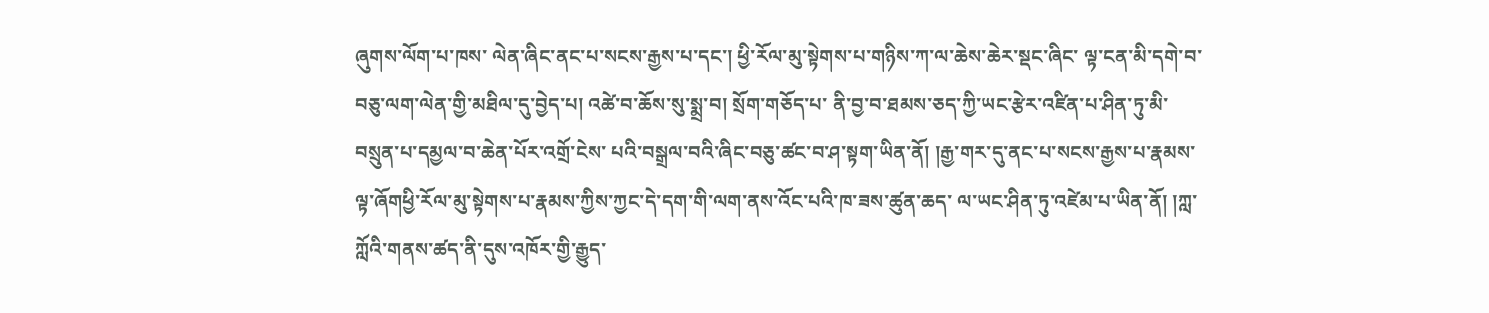ཞུགས་ལོག་པ་ཁས་ ལེན་ཞིང་ནང་པ་སངས་རྒྱས་པ་དང་། ཕྱི་རོལ་མུ་སྟེགས་པ་གཉིས་ཀ་ལ་ཆེས་ཆེར་སྡང་ཞིང་ ལྟ་ངན་མི་དགེ་བ་བཅུ་ལག་ལེན་གྱི་མཐིལ་དུ་བྱེད་པ། འཚེ་བ་ཆོས་སུ་སྨྲ་བ། སྲོག་གཅོད་པ་ ནི་བྱ་བ་ཐམས་ཅད་ཀྱི་ཡང་རྩེར་འཛིན་པ་ཤིན་ཏུ་མི་བསྲུན་པ་དམྱལ་བ་ཆེན་པོར་འགྲོ་ངེས་ པའི་བསྒྲལ་བའི་ཞིང་བཅུ་ཚང་བ་ཤ་སྟག་ཡིན་ནོ། །རྒྱ་གར་དུ་ནང་པ་སངས་རྒྱས་པ་རྣམས་ ལྟ་ཞོགཕྱི་རོལ་མུ་སྟེགས་པ་རྣམས་ཀྱིས་ཀྱང་དེ་དག་གི་ལག་ནས་འོང་པའི་ཁ་ཟས་ཚུན་ཆད་ ལ་ཡང་ཤིན་ཏུ་འཛེམ་པ་ཡིན་ནོ། །ཀླ་ཀློའི་གནས་ཚད་ནི་དུས་འཁོར་གྱི་རྒྱུད་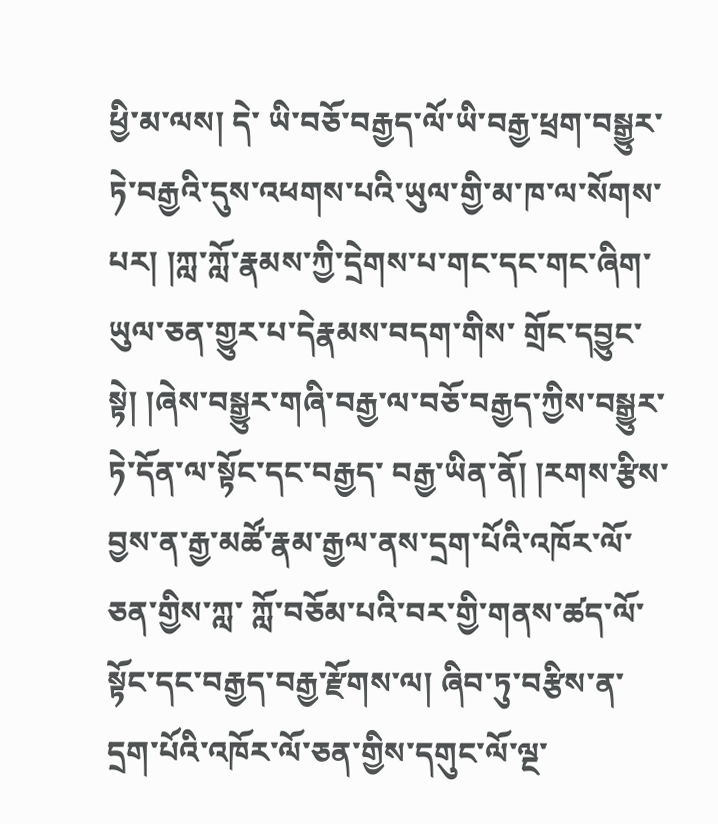ཕྱི་མ་ལས། དེ་ ཡི་བཅོ་བརྒྱད་ལོ་ཡི་བརྒྱ་ཕྲག་བསྒྱུར་ཏེ་བརྒྱའི་དུས་འཕགས་པའི་ཡུལ་གྱི་མ་ཁ་ལ་སོགས་ པར། །ཀླ་ཀློ་རྣམས་ཀྱི་དྲེགས་པ་གང་དང་གང་ཞིག་ཡུལ་ཅན་གྱུར་པ་དེརྣམས་བདག་གིས་ གྲོང་དབྱུང་སྟེ། །ཞེས་བསྒྱུར་གཞི་བརྒྱ་ལ་བཅོ་བརྒྱད་ཀྱིས་བསྒྱུར་ཏེ་དོན་ལ་སྟོང་དང་བརྒྱད་ བརྒྱ་ཡིན་ནོ། །རགས་རྩིས་བྱས་ན་རྒྱ་མཚོ་རྣམ་རྒྱལ་ནས་དྲག་པོའི་འཁོར་ལོ་ཅན་གྱིས་ཀླ་ ཀློ་བཅོམ་པའི་བར་གྱི་གནས་ཚད་ལོ་སྟོང་དང་བརྒྱད་བརྒྱ་རྫོགས་ལ། ཞིབ་ཏུ་བརྩིས་ན་ དྲག་པོའི་འཁོར་ལོ་ཅན་གྱིས་དགུང་ལོ་ལྔ་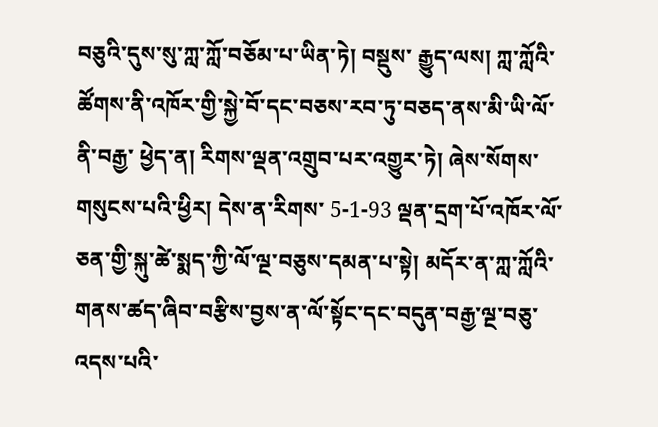བཅུའི་དུས་སུ་ཀླ་ཀློ་བཅོམ་པ་ཡིན་ཏེ། བསྡུས་ རྒྱུད་ལས། ཀླ་ཀློའི་ཚོགས་ནི་འཁོར་གྱི་སྐྱེ་བོ་དང་བཅས་རབ་ཏུ་བཅད་ནས་མི་ཡི་ལོ་ནི་བརྒྱ་ ཕྱེད་ན། རིགས་ལྡན་འགྲུབ་པར་འགྱུར་ཏེ། ཞེས་སོགས་གསུངས་པའི་ཕྱིར། དེས་ན་རིགས་ 5-1-93 ལྡན་དྲག་པོ་འཁོར་ལོ་ཅན་གྱི་སྐུ་ཚེ་སྨད་ཀྱི་ལོ་ལྔ་བཅུས་དམན་པ་སྟེ། མདོར་ན་ཀླ་ཀློའི་ གནས་ཚད་ཞིབ་བརྩིས་བྱས་ན་ལོ་སྟོང་དང་བདུན་བརྒྱ་ལྔ་བཅུ་འདས་པའི་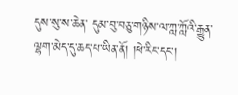དུས་སུ་ས་ཆེན་ དུམ་བུ་བཅུ་གཉིས་ལ་ཀླ་ཀློའི་རྒྱུན་ལྷག་མེད་དུ་ཆད་པ་ཡིན་ནོ། །ཕེ་རིང་དང་།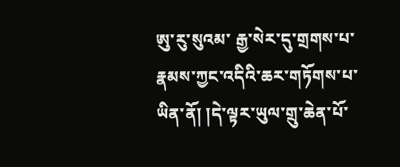ཨུ་རུ་སུའམ་ རྒྱ་སེར་དུ་གྲགས་པ་རྣམས་ཀྱང་འདིའི་ཆར་གཏོགས་པ་ཡིན་ནོ། །དེ་ལྟར་ཡུལ་གྲུ་ཆེན་པོ་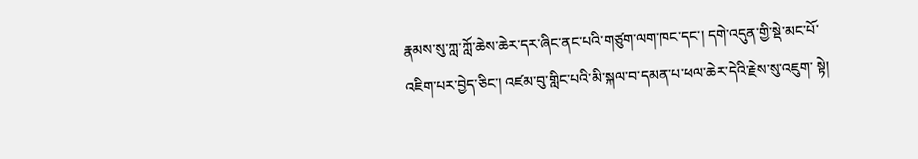རྣམས་སུ་ཀླ་ཀློ་ཆེས་ཆེར་དར་ཞིང་ནང་པའི་གཙུག་ལག་ཁང་དང་། དགེ་འདུན་གྱི་སྡེ་མང་པོ་ འཇིག་པར་བྱེད་ཅིང་། འཛམ་བུ་གླིང་པའི་མི་སྐལ་བ་དམན་པ་ཕལ་ཆེར་དེའི་རྗེས་སུ་འཇུག་ སྟེ།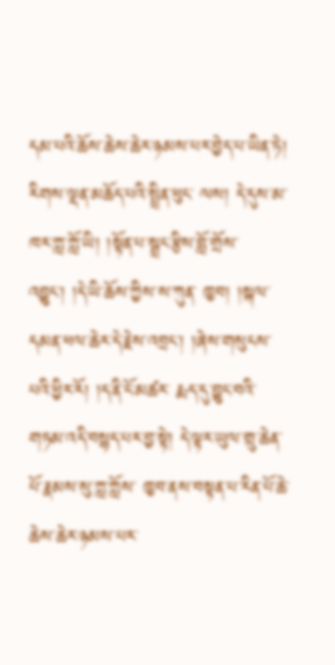དམ་པའི་ཆོས་ཆེས་ཆེར་ཉམས་པར་བྱེད་པ་ཡིན་ཏེ། རིགས་ལྡན་མཆོད་པའི་སྤྲིན་ཕུང་ ལས། དེ་དུས་མ་ཁར་ཀླ་ཀློ་ཡི། །སྟོན་པ་སྦྲང་རྩིས་བློ་གྲོས་འབྱུང་། །དེ་ཡི་ཆོས་ཀྱིས་ས་ཀུན་ ཁྱབ། །སྐལ་དམན་ཕལ་ཆེར་དེ་རྗེས་འབྲང་། །ཞེས་གསུངས་པའི་ཕྱིར་རོ། །ད་ནི་ངོ་མཚར་ རྨད་དུ་བྱུང་བའི་གཏམ་འདི་བསྙད་པར་བྱ་སྟེ། དེ་ལྟར་ཡུལ་གྲུ་ཆེན་པོ་རྣམས་སུ་ཀླ་ཀློས་ ཁྱབ་ནས་བསྟན་པ་རིན་པོ་ཆེ་ཆེས་ཆེར་ཉམས་པར་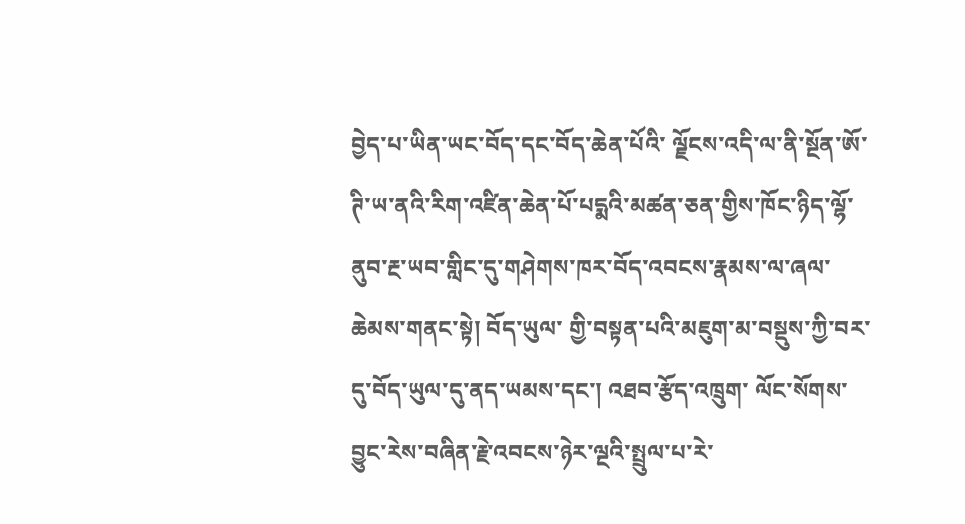བྱེད་པ་ཡིན་ཡང་བོད་དང་བོད་ཆེན་པོའི་ ལྗོངས་འདི་ལ་ནི་སྔོན་ཨོ་ཊི་ཡ་ནའི་རིག་འཛིན་ཆེན་པོ་པདྨའི་མཚན་ཅན་གྱིས་ཁོང་ཉིད་ལྷོ་ ནུབ་རྔ་ཡབ་གླིང་དུ་གཤེགས་ཁར་བོད་འབངས་རྣམས་ལ་ཞལ་ཆེམས་གནང་སྟེ། བོད་ཡུལ་ གྱི་བསྟན་པའི་མཇུག་མ་བསྡུས་ཀྱི་བར་དུ་བོད་ཡུལ་དུ་ནད་ཡམས་དང་། འཐབ་རྩོད་འཁྲུག་ ལོང་སོགས་བྱུང་རེས་བཞིན་རྗེ་འབངས་ཉེར་ལྔའི་སྤྲུལ་པ་རེ་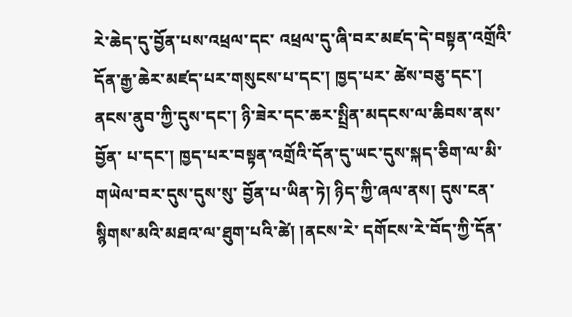རེ་ཆེད་དུ་བྱོན་པས་འཕྲལ་དང་ འཕྲལ་དུ་ཞི་བར་མཛད་དེ་བསྟན་འགྲོའི་དོན་རྒྱ་ཆེར་མཛད་པར་གསུངས་པ་དང་། ཁྱད་པར་ ཚེས་བཅུ་དང་། ནངས་ནུབ་ཀྱི་དུས་དང་། ཉི་ཟེར་དང་ཆར་སྤྲིན་མདངས་ལ་ཆིབས་ནས་བྱོན་ པ་དང་། ཁྱད་པར་བསྟན་འགྲོའི་དོན་དུ་ཡང་དུས་སྐད་ཅིག་ལ་མི་གཡེལ་བར་དུས་དུས་སུ་ བྱོན་པ་ཡིན་ཏེ། ཉིད་ཀྱི་ཞལ་ནས། དུས་ངན་སྙིགས་མའི་མཐའ་ལ་ཐུག་པའི་ཚེ། །ནངས་རེ་ དགོངས་རེ་བོད་ཀྱི་དོན་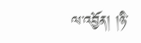ལ་འབྱོན། །ཉི་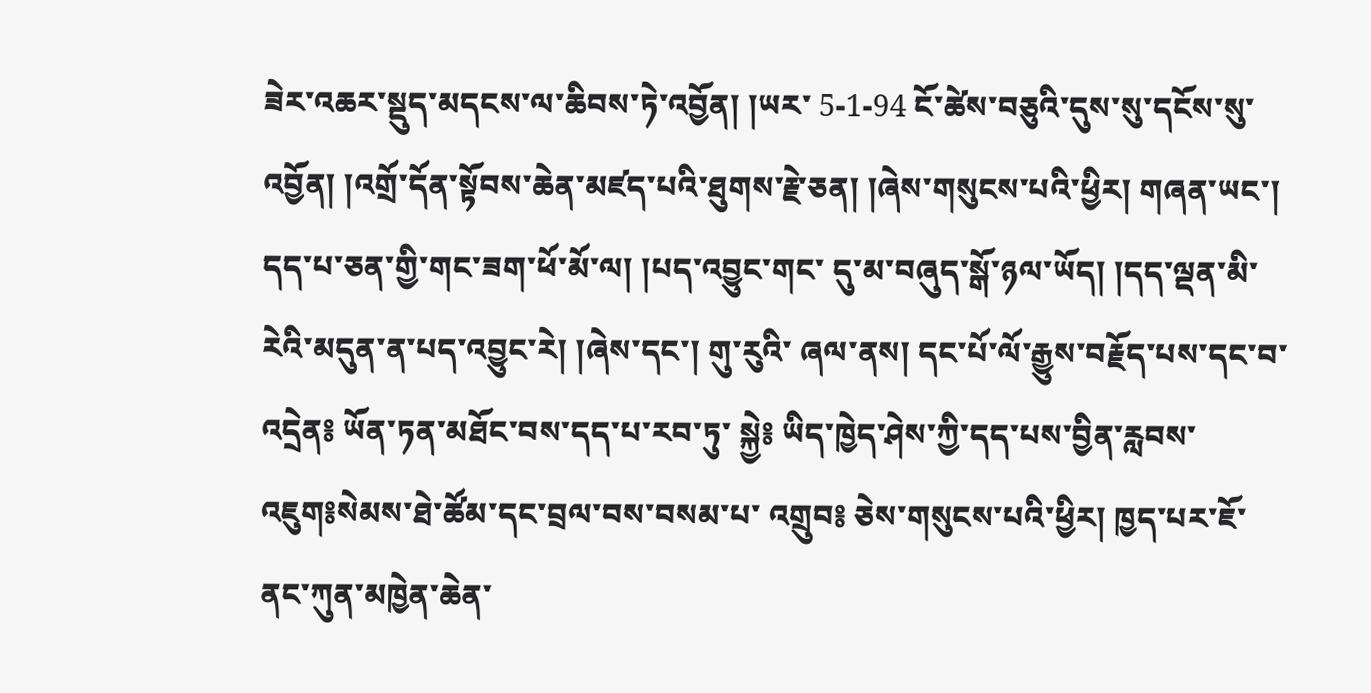ཟེར་འཆར་སྡུད་མདངས་ལ་ཆིབས་ཏེ་འབྱོན། །ཡར་ 5-1-94 ངོ་ཚེས་བཅུའི་དུས་སུ་དངོས་སུ་འབྱོན། །འགྲོ་དོན་སྟོབས་ཆེན་མཛད་པའི་ཐུགས་རྗེ་ཅན། །ཞེས་གསུངས་པའི་ཕྱིར། གཞན་ཡང་། དད་པ་ཅན་གྱི་གང་ཟག་ཕོ་མོ་ལ། །པད་འབྱུང་གང་ དུ་མ་བཞུད་སྒོ་ཉལ་ཡོད། །དད་ལྡན་མི་རེའི་མདུན་ན་པད་འབྱུང་རེ། །ཞེས་དང་། གུ་རུའི་ ཞལ་ནས། དང་པོ་ལོ་རྒྱུས་བརྗོད་པས་དང་བ་འདྲེན༔ ཡོན་ཏན་མཐོང་བས་དད་པ་རབ་ཏུ་ སྐྱེ༔ ཡིད་ཁྱེད་ཤེས་ཀྱི་དད་པས་བྱིན་རླབས་འཇུག༔སེམས་ཐེ་ཚོམ་དང་བྲལ་བས་བསམ་པ་ འགྲུབ༔ ཅེས་གསུངས་པའི་ཕྱིར། ཁྱད་པར་ཇོ་ནང་ཀུན་མཁྱེན་ཆེན་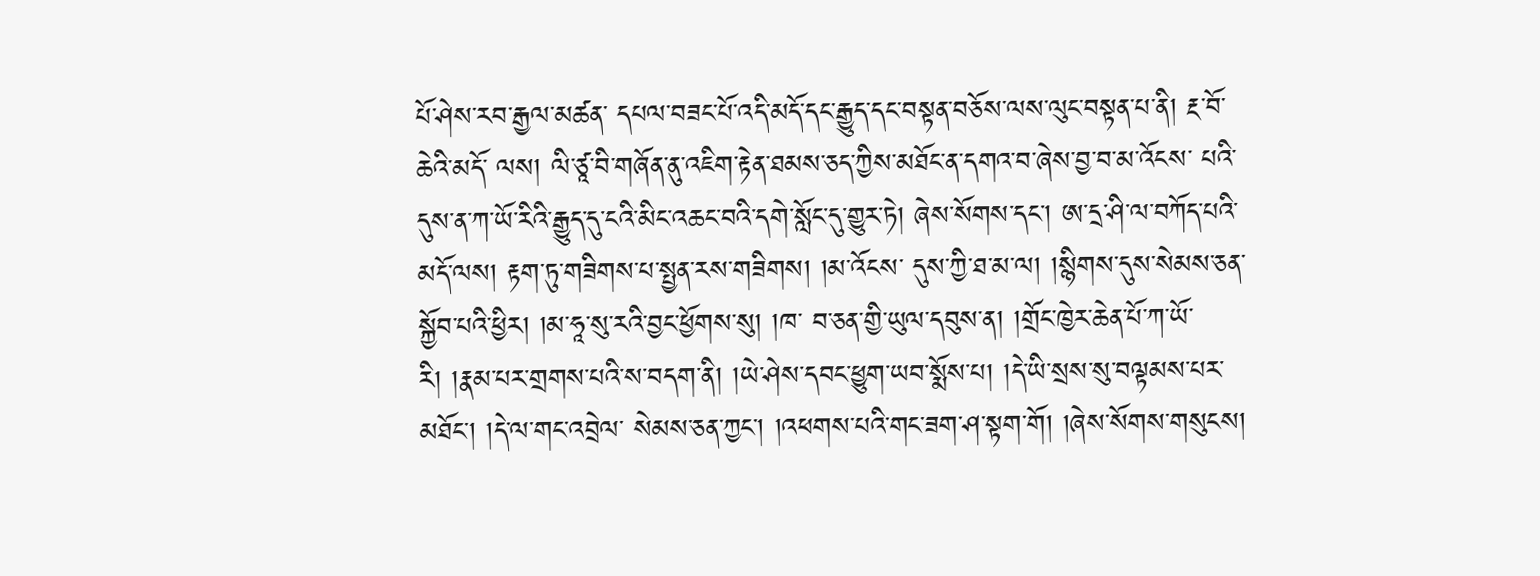པོ་ཤེས་རབ་རྒྱལ་མཚན་ དཔལ་བཟང་པོ་འདི་མདོ་དང་རྒྱུད་དང་བསྟན་བཅོས་ལས་ལུང་བསྟན་པ་ནི། རྔ་བོ་ཆེའི་མདོ་ ལས། ལི་ཙཱ་བི་གཞོན་ནུ་འཇིག་རྟེན་ཐམས་ཅད་ཀྱིས་མཐོང་ན་དགའ་བ་ཞེས་བྱ་བ་མ་འོངས་ པའི་དུས་ན་ཀ་ཡོ་རིའི་རྒྱུད་དུ་ངའི་མིང་འཆང་བའི་དགེ་སློང་དུ་གྱུར་ཏེ། ཞེས་སོགས་དང་། ཨ་དྲ་ཤི་ལ་བཀོད་པའི་མདོ་ལས། རྟག་ཏུ་གཟིགས་པ་སྤྱན་རས་གཟིགས། །མ་འོངས་ དུས་ཀྱི་ཐ་མ་ལ། །སྙིགས་དུས་སེམས་ཅན་སྐྱོབ་པའི་ཕྱིར། །མ་ཧཱ་སུ་རའི་བྱང་ཕྱོགས་སུ། །ཁ་ བ་ཅན་གྱི་ཡུལ་དབུས་ན། །གྲོང་ཁྱེར་ཆེན་པོ་ཀ་ཡོ་རི། །རྣམ་པར་གྲགས་པའི་ས་བདག་ནི། །ཡེ་ཤེས་དབང་ཕྱུག་ཡབ་སྨོས་པ། །དེ་ཡི་སྲས་སུ་བལྟམས་པར་མཐོང་། །དེ་ལ་གང་འབྲེལ་ སེམས་ཅན་ཀྱང་། །འཕགས་པའི་གང་ཟག་ཤ་སྟག་གོ། །ཞེས་སོགས་གསུངས།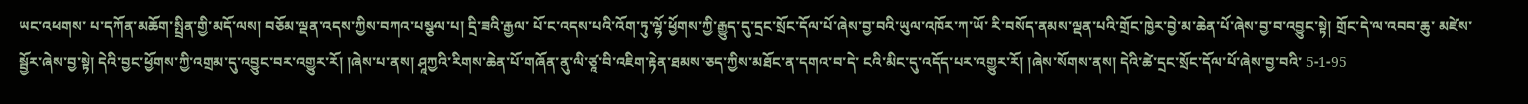ཡང་འཕགས་ པ་དཀོན་མཆོག་སྤྲིན་གྱི་མདོ་ལས། བཅོམ་ལྡན་འདས་ཀྱིས་བཀའ་པསྩལ་པ། དྲི་ཟའི་རྒྱལ་ པོ་ང་འདས་པའི་འོག་ཏུ་ལྷོ་ཕྱོགས་ཀྱི་རྒྱུད་དུ་དྲང་སྲོང་དོལ་པོ་ཞེས་བྱ་བའི་ཡུལ་འཁོར་ཀ་ཡོ་ རི་བསོད་ནམས་ལྡན་པའི་གྲོང་ཁྱེར་བྱེ་མ་ཆེན་པོ་ཞེས་བྱ་བ་འབྱུང་སྟེ། གྲོང་དེ་ལ་འབབ་ཆུ་ མཛེས་སྦྱོར་ཞེས་བྱ་སྟེ། དེའི་བྱང་ཕྱོགས་ཀྱི་འགྲམ་དུ་འབྱུང་བར་འགྱུར་རོ། །ཞེས་པ་ནས། ཤཱཀྱའི་རིགས་ཆེན་པོ་གཞོན་ནུ་ལི་ཙཱ་བི་འཇིག་རྟེན་ཐམས་ཅད་ཀྱིས་མཐོང་ན་དགའ་བ་དེ་ ངའི་མིང་དུ་འདོད་པར་འགྱུར་རོ། །ཞེས་སོགས་ནས། དེའི་ཚེ་དྲང་སྲོང་དོལ་པོ་ཞེས་བྱ་བའི་ 5-1-95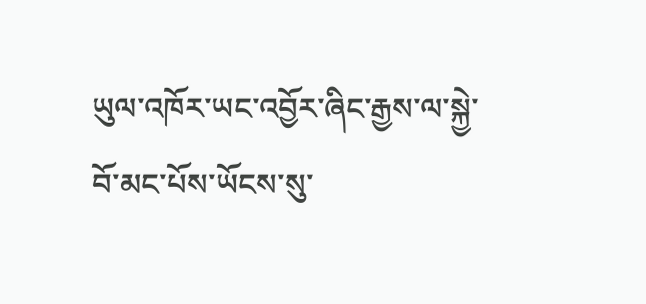ཡུལ་འཁོར་ཡང་འབྱོར་ཞིང་རྒྱས་ལ་སྐྱེ་བོ་མང་པོས་ཡོངས་སུ་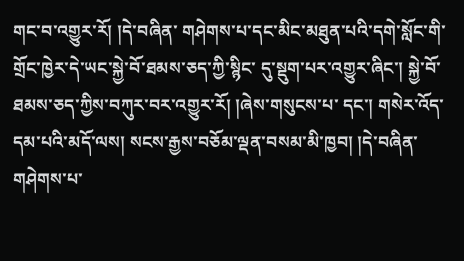གང་བ་འགྱུར་རོ། །དེ་བཞིན་ གཤེགས་པ་དང་མིང་མཐུན་པའི་དགེ་སློང་གི་གྲོང་ཁྱེར་དེ་ཡང་སྐྱེ་བོ་ཐམས་ཅད་ཀྱི་སྙིང་ དུ་སྡུག་པར་འགྱུར་ཞིང་། སྐྱེ་བོ་ཐམས་ཅད་ཀྱིས་བཀུར་བར་འགྱུར་རོ། །ཞེས་གསུངས་པ་ དང་། གསེར་འོད་དམ་པའི་མདོ་ལས། སངས་རྒྱས་བཅོམ་ལྡན་བསམ་མི་ཁྱབ། །དེ་བཞིན་ གཤེགས་པ་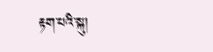རྟག་པའི་སྐུ།